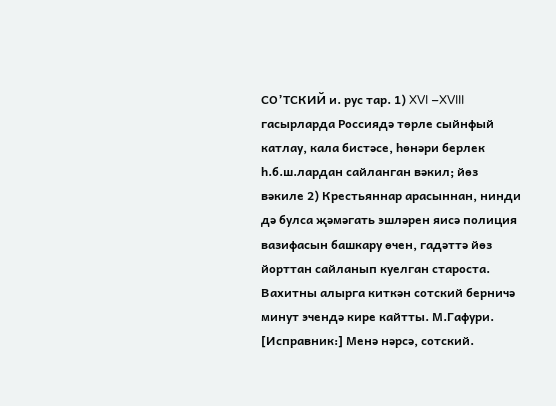СО’ТСКИЙ и. рус тар. 1) XVI –XVIII гасырларда Россиядә төрле сыйнфый катлау, кала бистәсе, һөнәри берлек һ.б.ш.лардан сайланган вәкил; йөз вәкиле 2) Крестьяннар арасыннан, нинди дә булса җәмәгать эшләрен яисә полиция вазифасын башкару өчен, гадәттә йөз йорттан сайланып куелган староста. Вахитны алырга киткән сотский берничә минут эчендә кире кайтты. М.Гафури. [Исправник:] Менә нәрсә, сотский.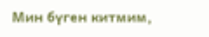Мин бүген китмим,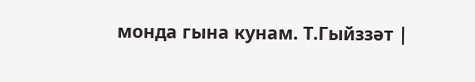монда гына кунам. Т.Гыйззәт |